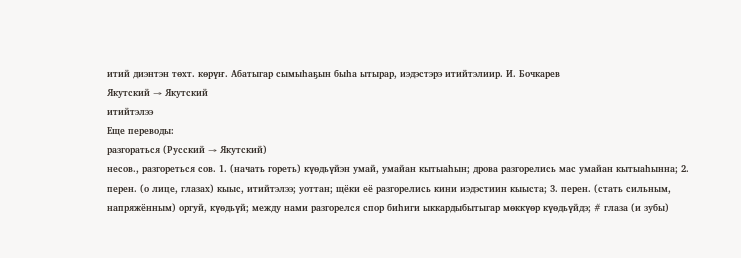итий диэнтэн төхт. көрүҥ. Абатыгар сымыһаҕын быһа ытырар, иэдэстэрэ итийтэлиир. И. Бочкарев
Якутский → Якутский
итийтэлээ
Еще переводы:
разгораться (Русский → Якутский)
несов., разгореться сов. 1. (начать гореть) күөдьүйэн умай, умайан кытыаһын; дрова разгорелись мас умайан кытыаһынна; 2. перен. (о лице, глазах) кыыс, итийтэлээ; уоттан; щёки её разгорелись кини иэдэстиин кыыста; 3. перен. (стать сильным, напряжённым) оргуй, күөдьүй; между нами разгорелся спор биһиги ыккардыбытыгар мөккүөр күөдьүйдэ; # глаза (и зубы)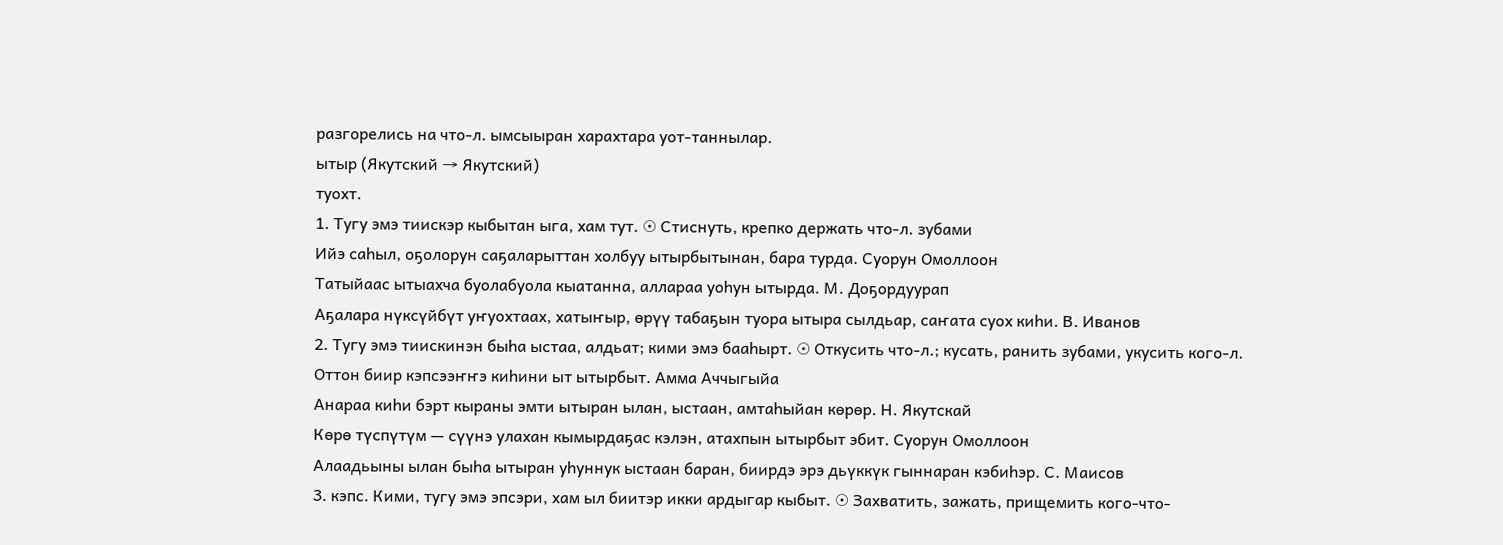разгорелись на что-л. ымсыыран харахтара уот-таннылар.
ытыр (Якутский → Якутский)
туохт.
1. Тугу эмэ тиискэр кыбытан ыга, хам тут. ☉ Стиснуть, крепко держать что-л. зубами
Ийэ саһыл, оҕолорун саҕаларыттан холбуу ытырбытынан, бара турда. Суорун Омоллоон
Татыйаас ытыахча буолабуола кыатанна, аллараа уоһун ытырда. М. Доҕордуурап
Аҕалара нүксүйбүт уҥуохтаах, хатыҥыр, өрүү табаҕын туора ытыра сылдьар, саҥата суох киһи. В. Иванов
2. Тугу эмэ тиискинэн быһа ыстаа, алдьат; кими эмэ бааһырт. ☉ Откусить что-л.; кусать, ранить зубами, укусить кого-л.
Оттон биир кэпсээҥҥэ киһини ыт ытырбыт. Амма Аччыгыйа
Анараа киһи бэрт кыраны эмти ытыран ылан, ыстаан, амтаһыйан көрөр. Н. Якутскай
Көрө түспүтүм — сүүнэ улахан кымырдаҕас кэлэн, атахпын ытырбыт эбит. Суорун Омоллоон
Алаадьыны ылан быһа ытыран уһуннук ыстаан баран, биирдэ эрэ дьүккүк гыннаран кэбиһэр. С. Маисов
3. кэпс. Кими, тугу эмэ эпсэри, хам ыл биитэр икки ардыгар кыбыт. ☉ Захватить, зажать, прищемить кого-что-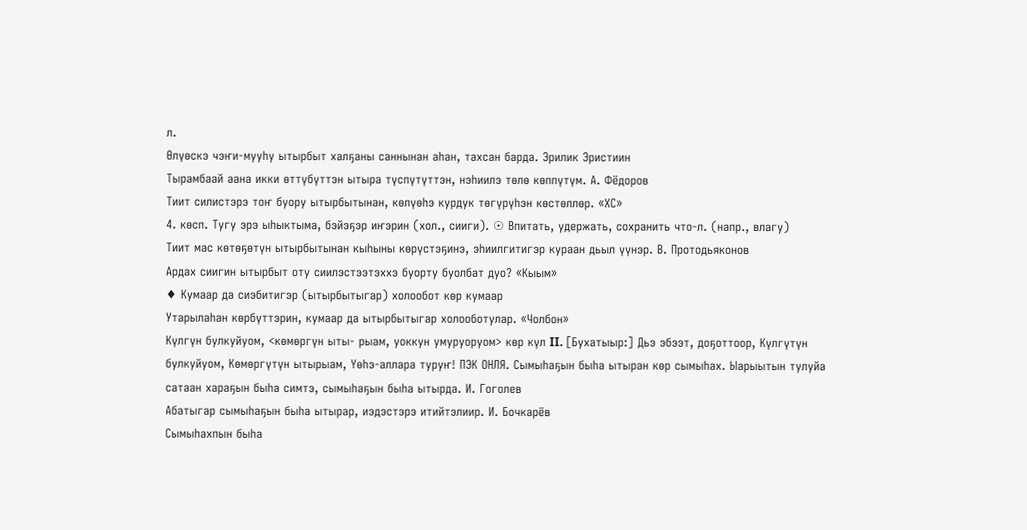л.
Өлүөскэ чэҥи-мууһу ытырбыт халҕаны саннынан аһан, тахсан барда. Эрилик Эристиин
Тырамбаай аана икки өттүбүттэн ытыра түспүтүттэн, нэһиилэ төлө көппүтүм. А. Фёдоров
Тиит силистэрэ тоҥ буору ытырбытынан, көлүөһэ курдук төгүрүһэн көстөллөр. «ХС»
4. көсп. Тугу эрэ ыһыктыма, бэйэҕэр иҥэрин (хол., сииги). ☉ Впитать, удержать, сохранить что-л. (напр., влагу)
Тиит мас көтөҕөтүн ытырбытынан кыһыны көрүстэҕинэ, эһиилгитигэр кураан дьыл үүнэр. В. Протодьяконов
Ардах сиигин ытырбыт оту сиилэстээтэххэ буорту буолбат дуо? «Кыым»
♦ Кумаар да сиэбитигэр (ытырбытыгар) холообот көр кумаар
Утарылаһан көрбүттэрин, кумаар да ытырбытыгар холооботулар. «Чолбон»
Күлгүн булкуйуом, <көмөргүн ыты- рыам, уоккун умуруоруом> көр күл II. [Бухатыыр:] Дьэ эбээт, доҕоттоор, Күлгүтүн булкуйуом, Көмөргүтүн ытырыам, Үөһэ-аллара туруҥ! ПЭК ОНЛЯ. Сымыһаҕын быһа ытыран көр сымыһах. Ыарыытын тулуйа сатаан хараҕын быһа симтэ, сымыһаҕын быһа ытырда. И. Гоголев
Абатыгар сымыһаҕын быһа ытырар, иэдэстэрэ итийтэлиир. И. Бочкарёв
Сымыһахпын быһа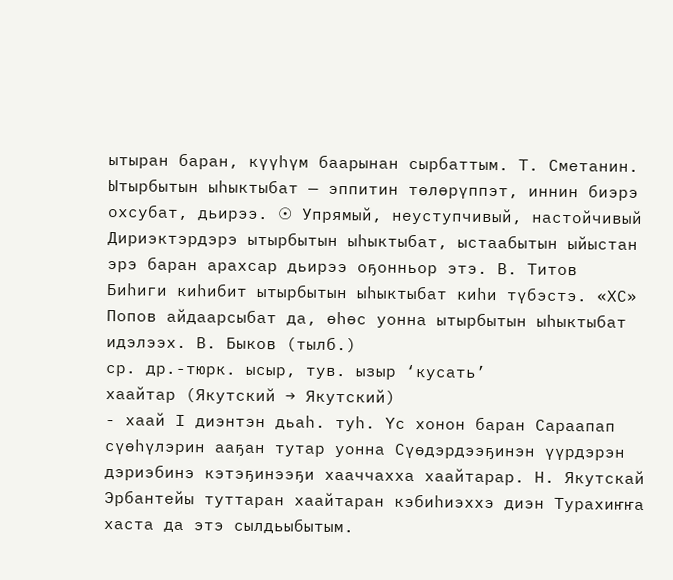ытыран баран, күүһүм баарынан сырбаттым. Т. Сметанин. Ытырбытын ыһыктыбат — эппитин төлөрүппэт, иннин биэрэ охсубат, дьирээ. ☉ Упрямый, неуступчивый, настойчивый
Дириэктэрдэрэ ытырбытын ыһыктыбат, ыстаабытын ыйыстан эрэ баран арахсар дьирээ оҕонньор этэ. В. Титов
Биһиги киһибит ытырбытын ыһыктыбат киһи түбэстэ. «ХС»
Попов айдаарсыбат да, өһөс уонна ытырбытын ыһыктыбат идэлээх. В. Быков (тылб.)
ср. др.-тюрк. ысыр, тув. ызыр ‘кусать’
хаайтар (Якутский → Якутский)
- хаай I диэнтэн дьаһ. туһ. Үс хонон баран Сараапап сүөһүлэрин ааҕан тутар уонна Сүөдэрдээҕинэн үүрдэрэн дэриэбинэ кэтэҕинээҕи хааччахха хаайтарар. Н. Якутскай
Эрбантейы туттаран хаайтаран кэбиһиэххэ диэн Турахиҥҥа хаста да этэ сылдьыбытым.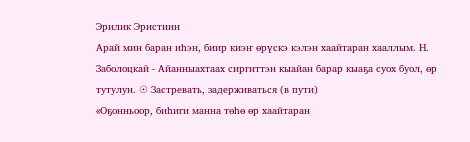Эрилик Эристиин
Арай мин баран иһэн, биир киэҥ өрүскэ кэлэн хаайтаран хааллым. Н. Заболоцкай - Айанныахтаах сиргиттэн кыайан барар кыаҕа суох буол, өр тутулун. ☉ Застревать, задерживаться (в пути)
«Оҕонньоор, биһиги манна төһө өр хаайтаран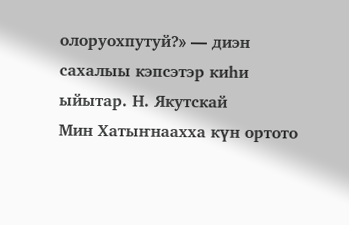олоруохпутуй?» — диэн сахалыы кэпсэтэр киһи ыйытар. Н. Якутскай
Мин Хатыҥнаахха күн ортото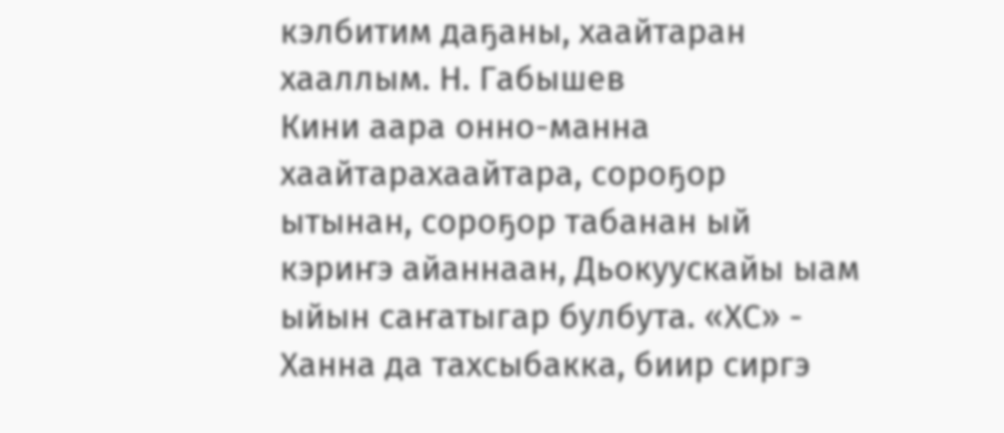кэлбитим даҕаны, хаайтаран хааллым. Н. Габышев
Кини аара онно-манна хаайтарахаайтара, сороҕор ытынан, сороҕор табанан ый кэриҥэ айаннаан, Дьокуускайы ыам ыйын саҥатыгар булбута. «ХС» - Ханна да тахсыбакка, биир сиргэ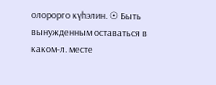олорорго күһэлин. ☉ Быть вынужденным оставаться в каком-л. месте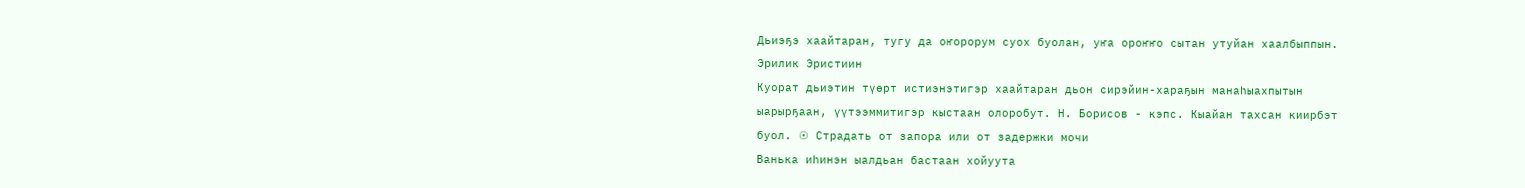Дьиэҕэ хаайтаран, тугу да оҥорорум суох буолан, уҥа ороҥҥо сытан утуйан хаалбыппын. Эрилик Эристиин
Куорат дьиэтин түөрт истиэнэтигэр хаайтаран дьон сирэйин-хараҕын манаһыахпытын ыарырҕаан, үүтээммитигэр кыстаан олоробут. Н. Борисов - кэпс. Кыайан тахсан киирбэт буол. ☉ Страдать от запора или от задержки мочи
Ванька иһинэн ыалдьан бастаан хойуута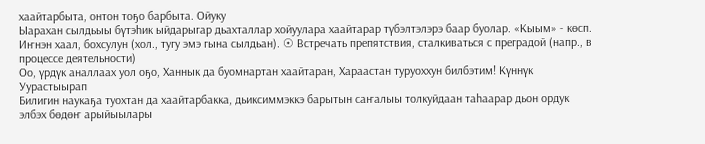хаайтарбыта, онтон тоҕо барбыта. Ойуку
Ыарахан сылдьыы бүтэһик ыйдарыгар дьахталлар хойуулара хаайтарар түбэлтэлэрэ баар буолар. «Кыым» - көсп. Иҥнэн хаал, бохсулун (хол., тугу эмэ гына сылдьан). ☉ Встречать препятствия, сталкиваться с преградой (напр., в процессе деятельности)
Оо, үрдүк аналлаах уол оҕо, Ханнык да буомнартан хаайтаран, Хараастан туруоххун билбэтим! Күннүк Уурастыырап
Билигин наукаҕа туохтан да хаайтарбакка, дьиксиммэккэ барытын саҥалыы толкуйдаан таһаарар дьон ордук элбэх бөдөҥ арыйыылары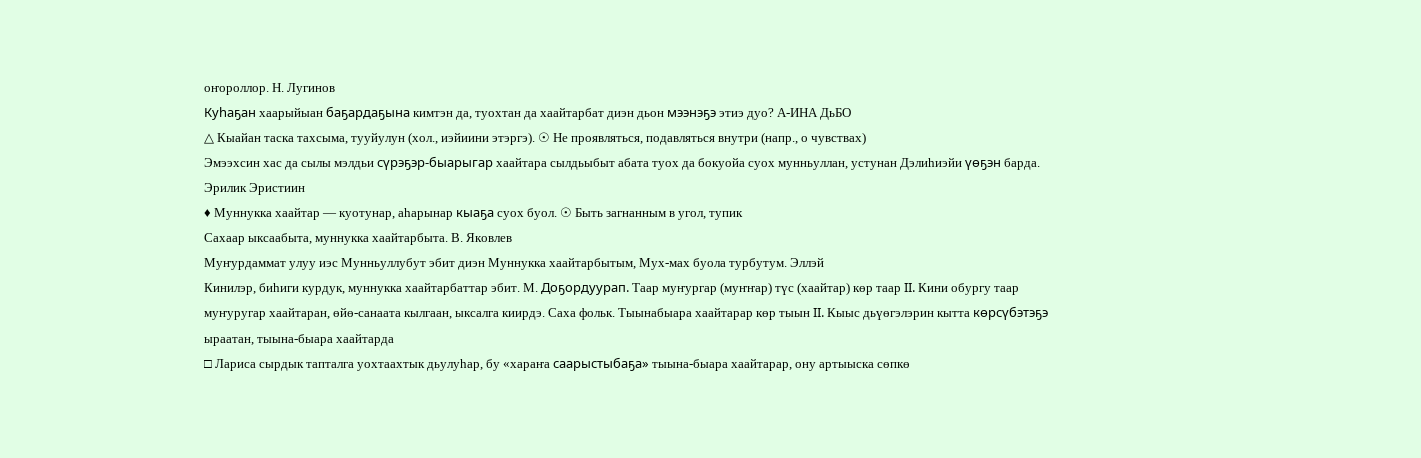оҥороллор. Н. Лугинов
Куһаҕан хаарыйыан баҕардаҕына кимтэн да, туохтан да хаайтарбат диэн дьон мээнэҕэ этиэ дуо? А-ИНА ДьБО
△ Кыайан таска тахсыма, тууйулун (хол., иэйиини этэргэ). ☉ Не проявляться, подавляться внутри (напр., о чувствах)
Эмээхсин хас да сылы мэлдьи сүрэҕэр-быарыгар хаайтара сылдьыбыт абата туох да бокуойа суох мунньуллан, устунан Дэлиһиэйи үөҕэн барда. Эрилик Эристиин
♦ Муннукка хаайтар — куотунар, аһарынар кыаҕа суох буол. ☉ Быть загнанным в угол, тупик
Сахаар ыксаабыта, муннукка хаайтарбыта. В. Яковлев
Муҥурдаммат улуу иэс Мунньуллубут эбит диэн Муннукка хаайтарбытым, Мух-мах буола турбутум. Эллэй
Кинилэр, биһиги курдук, муннукка хаайтарбаттар эбит. М. Доҕордуурап. Таар муҥургар (муҥҥар) түс (хаайтар) көр таар II. Кини обургу таар муҥуругар хаайтаран, өйө-санаата кылгаан, ыксалга киирдэ. Саха фольк. Тыынабыара хаайтарар көр тыын II. Кыыс дьүөгэлэрин кытта көрсүбэтэҕэ ыраатан, тыына-быара хаайтарда
□ Лариса сырдык тапталга уохтаахтык дьулуһар, бу «хараҥа саарыстыбаҕа» тыына-быара хаайтарар, ону артыыска сөпкө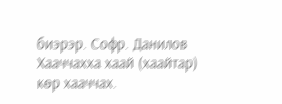биэрэр. Софр. Данилов
Хааччахха хаай (хаайтар) көр хааччах.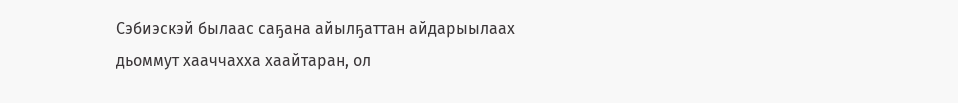Сэбиэскэй былаас саҕана айылҕаттан айдарыылаах дьоммут хааччахха хаайтаран, ол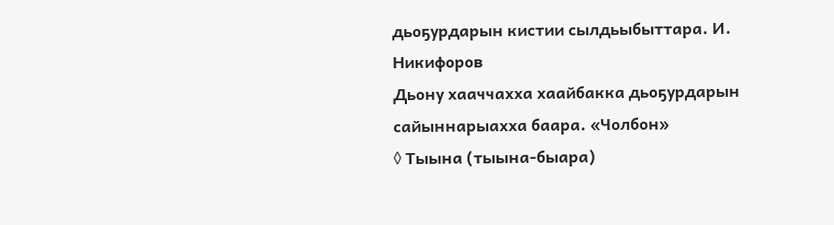дьоҕурдарын кистии сылдьыбыттара. И. Никифоров
Дьону хааччахха хаайбакка дьоҕурдарын сайыннарыахха баара. «Чолбон»
◊ Тыына (тыына-быара)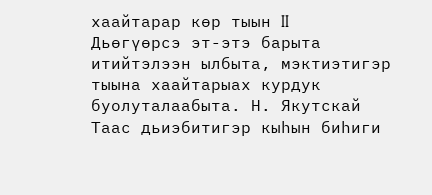хаайтарар көр тыын II
Дьөгүөрсэ эт-этэ барыта итийтэлээн ылбыта, мэктиэтигэр тыына хаайтарыах курдук буолуталаабыта. Н. Якутскай
Таас дьиэбитигэр кыһын биһиги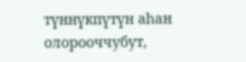түннүкпүтүн аһан олорооччубут,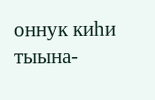оннук киһи тыына-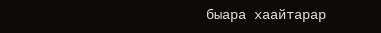быара хаайтарар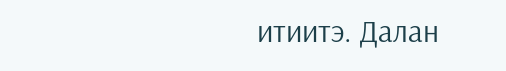итиитэ. Далан